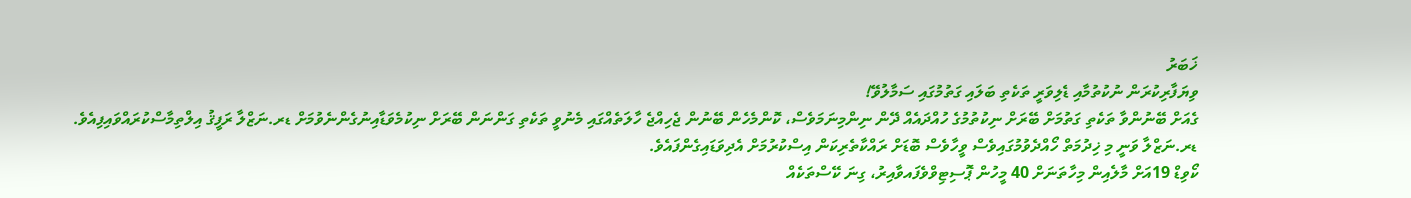ޚަބަރު
ވިޔަފާރިކުރަން ނުކުތުމާއި ޑެލިވަރީ ތަކެތި ބަލައި ގަތުމުގައި ސަމާލުވޭ!
ގެއަށް ބޭނުންވާ ތަކެތި ގަތުމަށް ބޭރަށް ނިކުތުމުގެ ހުއްދައެއް ދޭން ނިންމިނަމަވެސް، ކޮންމެހެން ބޭނުން ޖެހިއްޖެ ހާލަތެއްގައި މެނުވީ ތަކެތި ގަންނަން ބޭރަށް ނިކުމެވަޑާއިނުގެންނެވުމަށް ޑރ.ނަޒްލާ ރަފީޤު އިލްތިމާސްކުރައްވައިފިއެވެ.
ޑރ.ނަޒްލާ ވަނީ މި ޚިދުމަތް ހޯއްދެވުމުގައިވެސް ވީހާވެސް ބޮޑަށް ރައްކާތެރިކަން އިސްކުރުމަށް އެދިވަޑައިގެންފައެވެ.
ކޯވިޑް 19އަށް މާލެއިން މިހާތަނަށް 40 މީހުން ޕޮސިޓިވްވެފައވާއިރު، ގިނަ ކޭސްތަކެއް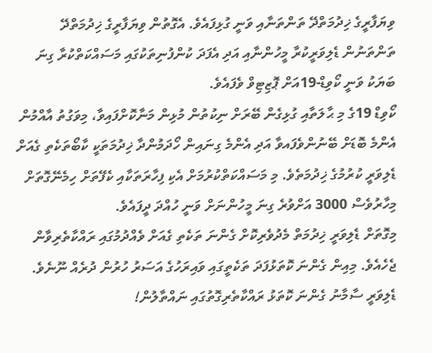ވިޔަފާރީގެ ޚިދުމަތްދޭ ތަންތަނާއި ވަނީ ގުޅިފައެވެ. އެގޮތުން ވިޔަފާރީގެ ޚިދުމަތްދޭ ތަންތަނުން ޑެލިވަރީކުރާ މީހުންނާއި އަދި އެފަދަ ކުންފުނިތަކުގައި މަސައްކަތްކުރާ ގިނަ ބަޔަކު ވަނީ ކޯވިޑް-19އަށް ޕޮޒިޓިވް ވެފައެވެ.
ކޯވިޑް 19ގެ މި ޙާލަތާއި ގުޅިގެން ބޭރަށް ނިކުތުން މުޅިން މަނާކޮށްފައިވާ، މިވަގުތު އާއްމުން އެންމެ ބޮޑަށް ބޭނުންވެފައވާ އަދި އެންމެ ގިނައިން ހޯދަމުންދާ ޚިދުމަތަކީ ކާބޯތަކެތި ގެއަށް ޑެލިވަރީ ކުރުމުގެ ޚިދުމަތެވެ. މި މަސައްކަތްކުރުމަށް އެކި ފިހާރަތަކާއި ކެފޭތަށް ހިމެނޭގޮތަށް މިހާރުވެސް 3000 އަށްވުރެ ގިނަ މީހުންނަށް ވަނީ ހުއްދަ ދީފައެވެ.
މިގޮތަށް ޑެލިވަރީ ޚިދުމަތް މެދުވެރިކޮށް ގެންނަ ތަކެތި ގެއަށް ވެއްދުމުގައި ރައްކާތެރިވާން ޖެހެއެވެ. މިއިން ގެންނަ ކޮތަޅުފަދަ ތަކެތީގައި ވައިރަހުގެ އަސަރު ހުރުން ދުރެއް ނޫނެވެ.
ޑެލިވަރީ ސާމާނު ގެންނަ ކޮތަޅު ރައްކާތެރިގޮތުގައި ނައްތާލުން!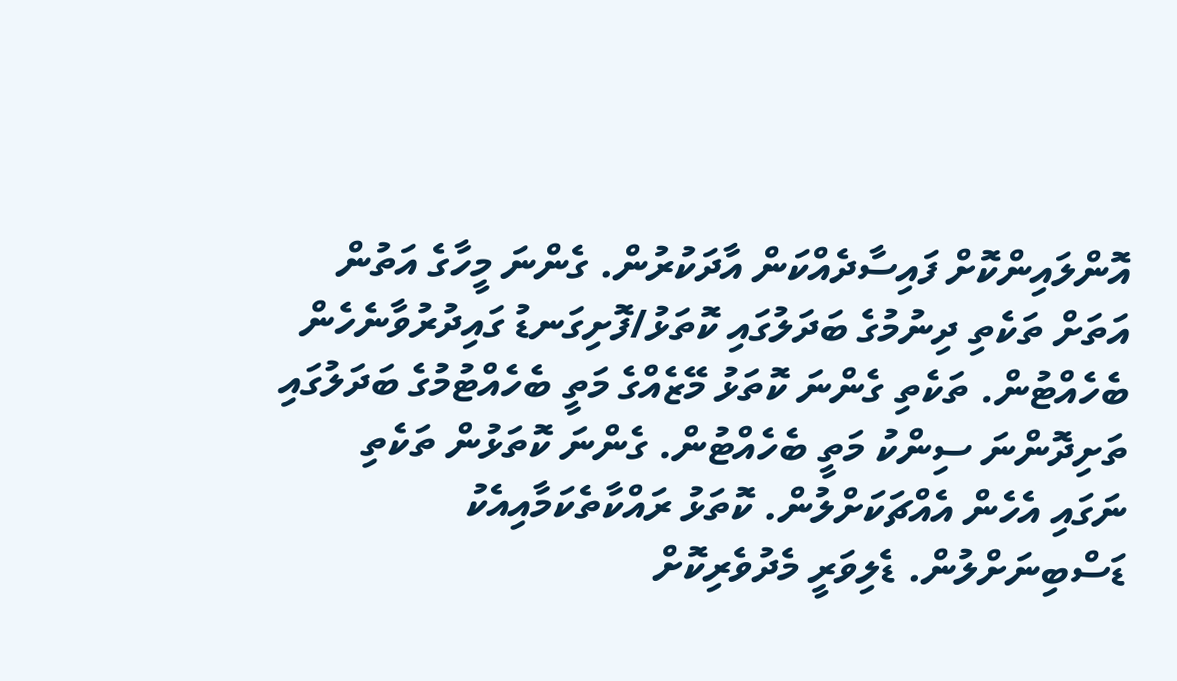އޮންލައިންކޮށް ފައިސާދެއްކަން އާދަކުރުން. ގެންނަ މީހާގެ އަތުން އަތަށް ތަކެތި ދިނުމުގެ ބަދަލުގައި ކޮތަޅު/ފޮށިގަނޑު ގައިދުރުވާނެހެން ބެހެއްޓުން. ތަކެތި ގެންނަ ކޮތަޅު މޭޒެއްގެ މަތީ ބެހެއްޓުމުގެ ބަދަލުގައި ތަށިދޮންނަ ސިންކު މަތީ ބެހެއްޓުން. ގެންނަ ކޮތަޅުން ތަކެތި ނަގައި އެހެން އެއްޗަކަށްލުން. ކޮތަޅު ރައްކާތެކަމާއިއެކު ޑަސްބިނަށްލުން. ޑެލިވަރީ މެދުވެރިކޮށް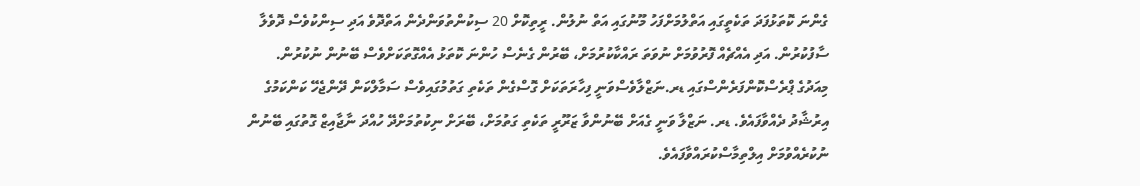ގެންނަ ކޮތަޅުފަދަ ތަކެތީގައި އަތްލުމަށްފަހު މޫނުގައި އަތް ނުލުން. ރީތިކޮށް 20 ސިކުންތުވަންދެން އަތްދޮވެ އަދި ސިންކުވެސް ދޮވެލާ ސާފުކުރުން. އަދި އެއްޗެއް ފޮރުވުމަށް ނުވަތަ ރައްކާކުރުމަށް، ބޭރުން ގެނެސް ހުންނަ ކޮތަޅު އެއްގޮތަކަށްވެސް ބޭނުން ނުކުރުން.
މިއަދުގެ ޕްރެސްކޮންފަރެންސްގައި ޑރ.ނަޒްލާވެސްވަނީ ފިހާރަތަކަށް ގޮސްގެން ތަކެތި ގަތުމުގައިވެސް ސަމާލްކަން ދޭންޖެހޭ ކަންކަމުގެ އިރުޝާދު ދެއްވާފައެވެ. ޑރ. ނަޒްލާ ވަނީ ގެއަށް ބޭނުންވާ ޒަރޫރީ ތަކެތި ގަތުމަށް، ބޭރަށް ނިކުތުމަށްދޭ ހުއްދަ ނާޖާއިޒް ގޮތުގައި ބޭނުން ނުކުރެއްވުމަށް އިލްތިމާސްކުރައްވާފައެވެ.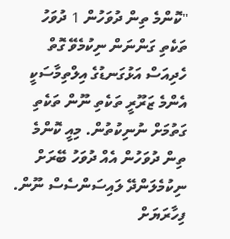"ކޮންމެ ތިން ދުވަހުން 1 ދުވަހު ތަކެތި ގަންނަން ނިކުމެވޭ ގޮތް ހެދިއަސް އަޅުގަނޑުގެ އިލްތިމާސަކީ އެންމެ ޒަރޫރީ ތަކެތި ނޫން ތަކެތި ގަތުމަށް ނުނިކުތުން. މިއީ ކޮންމެ ތިން ދުވަހުން އެއް ދުވަހު ބޭރަށް ނިކުމެލަންދޭ ލައިސަންސެސް ނޫން. ފިހާރަޔަށް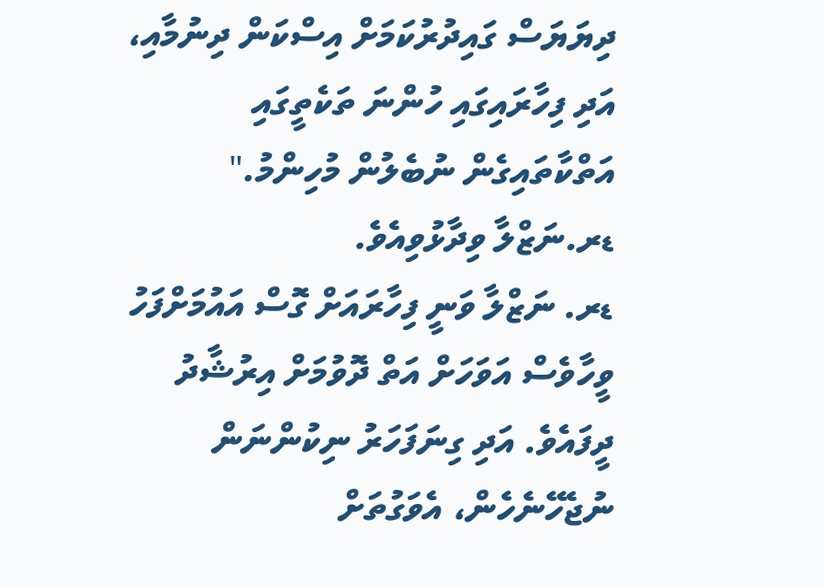ދިޔަޔަސް ގައިދުރުކަމަށް އިސްކަން ދިނުމާއި، އަދި ފިހާރައިގައި ހުންނަ ތަކެތީގައި އަތްކާތައިގެން ނުބެލުން މުހިންމު." ޑރ.ނަޒްލާ ވިދާޅުވިއެވެ.
ޑރ. ނަޒްލާ ވަނީ ފިހާރައަށް ގޮސް އައުމަށްފަހު ވީހާވެސް އަވަހަށް އަތް ދޮވުމަށް އިރުޝާދު ދީފައެވެ. އަދި ގިނަފަހަރު ނިކުންނަން ނުޖެހޭނެހެން، އެވަގުތަށް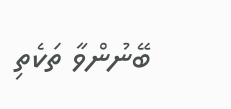ބޭނުންވާ ތަކެތި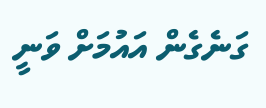ގަނެގެން އައުމަށް ވަނީ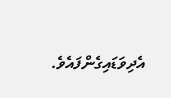އެދިވަޑައިގެންފައެވެ.